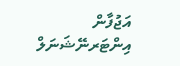އަޖުފާން އިންޓަރނޭޝަނަލް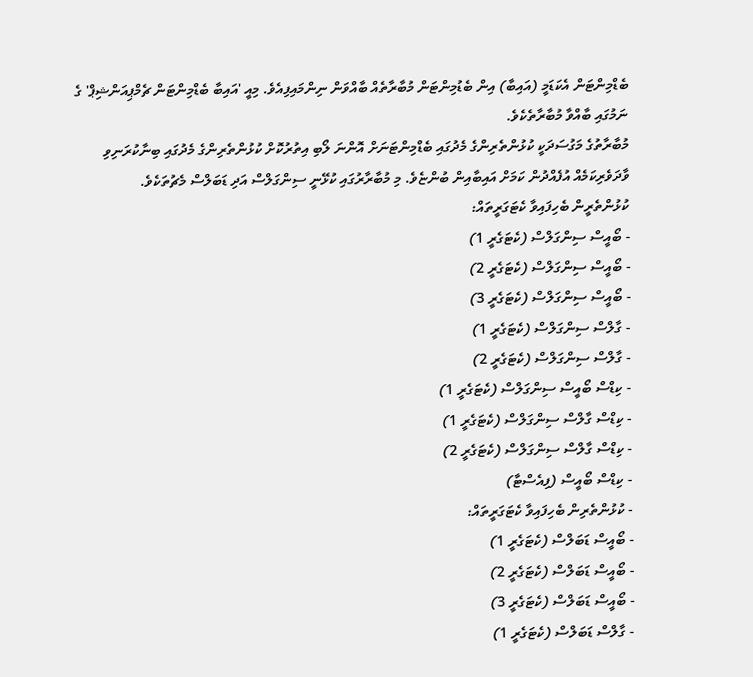ބެޑްމިންޓަން އެކަޑަމީ (އައިބާ) އިން ބެޑުމިންޓަން މުބާރާތެއް ބާއްވަން ނިންމައިފިއެވެ. މިއީ 'އައިބާ ބެޑްމިންޓަން ޗެމްޕިއަންޝިޕް' ގެ ނަމުގައި ބާއްވާ މުބާރާތެކެވެ.
މުބާރާތުގެ މަގުސަދަކީ ކުޅުންތެރިންގެ މެދުގައި ބެޑްމިންޓަނަށް އޮންނަ ލޯބި އިތުރުކޮށް ކުޅުންތެރިންގެ މެދުގައި ބިނާކުރަނިވި ވާދަވެރިކަމެއް އުފެއްދުން ކަމަށް އައިބާއިން ބުންޏެވެ. މި މުބާރާރުގައި ކުޅޭނީ ސިންގަލްސް އަދި ޑަބަލްސް މެޗުތަކެވެ.
ކުޅުންތެރީން ބެހިފައިވާ ކެޓަގަރީތައް:
- ބޯއީސް ސިންގަލްސް (ކެޓަގެރީ 1)
- ބޯއީސް ސިންގަލްސް (ކެޓަގެރީ 2)
- ބޯއީސް ސިންގަލްސް (ކެޓަގެރީ 3)
- ގާލްސް ސިންގަލްސް (ކެޓަގެރީ 1)
- ގާލްސް ސިންގަލްސް (ކެޓަގެރީ 2)
- ކިޑްސް ބޯއީސް ސިންގަލްސް (ކެޓަގެރީ 1)
- ކިޑްސް ގާލްސް ސިންގަލްސް (ކެޓަގެރީ 1)
- ކިޑްސް ގާލްސް ސިންގަލްސް (ކެޓަގެރީ 2)
- ކިޑްސް ބޯއީސް (ފިއެސްޓާ)
- ކުޅުންތެރިން ބެހިފައިވާ ކެޓަގަރީތައް:
- ބޯއީސް ޑަބަލްސް (ކެޓަގެރީ 1)
- ބޯއީސް ޑަބަލްސް (ކެޓަގެރީ 2)
- ބޯއީސް ޑަބަލްސް (ކެޓަގެރީ 3)
- ގާލްސް ޑަބަލްސް (ކެޓަގެރީ 1)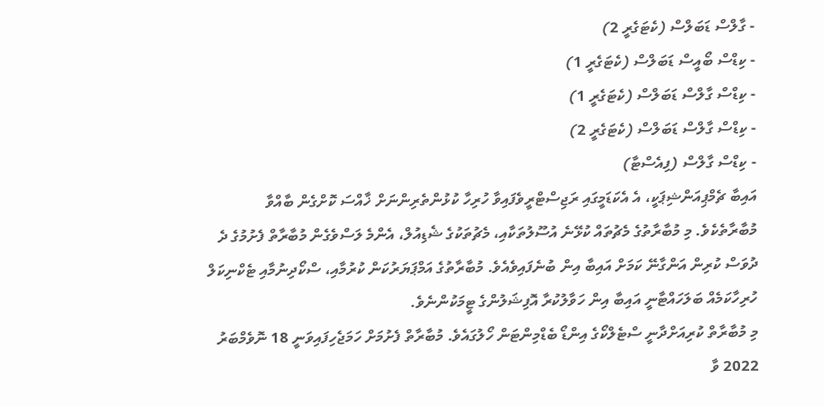- ގާލްސް ޑަބަލްސް (ކެޓަގެރީ 2)
- ކިޑްސް ބޯއީސް ޑަބަލްސް (ކެޓަގެރީ 1)
- ކިޑްސް ގާލްސް ޑަބަލްސް (ކެޓަގެރީ 1)
- ކިޑްސް ގާލްސް ޑަބަލްސް (ކެޓަގެރީ 2)
- ކިޑްސް ގާލްސް (ފިއެސްޓާ)
އައިބާ ޗެމްޕިއަންޝިޕަކީ، އެ އެކަޑަމީގައި ރަޖިސްޓްރީވެފައިވާ ހުރިހާ ކުޅުންތެރިންނަށް ޚާއްސަ ކޮށްގެން ބާއްވާ މުބާރާތެކެވެ. މި މުބާރާތުގެ މެޗުތައް ކުޅޭނެ އުސޫލުތަކާއި، މެޗުތަކުގެ ޝެޑިއުލް، އެންމެ ލަސްވެގެން މުބާރާތް ފެށުމުގެ ދެ ދުވަސް ކުރިން އަންގާނޭ ކަމަށް އައިބާ އިން ބުނެފައިވެއެވެ. މުބާރާތުގެ އަމްޕަޔަރުކަން ކުރުމާއި، ސްކޯދިނުމާއި ޓެކްނިކަލް ހުރިހާކަމެއް ބަލަހައްޓާނީ އައިބާ އިން ހަވާލުކުރާ އޮފިޝަލުންގެ ޓީމަކުންނެވެ.
މި މުބާރާތް ކުރިއަށްދާނީ ސްޓެލްކޯގެ އިންޑޯ ބެޑްމިންޓަން ހޯލުގައެވެ. މުބާރާތް ފެށުމަށް ހަމަޖެހިފައިވަނީ 18 ނޮވެމްބަރު 2022 ވާ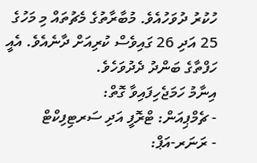ހުކުރު ދުވަހުއެވެ. މުބާރާތުގެ މެޗުތައް މި މަހުގެ 25 އަދި 26 ގައިވެސް ކުރިއަށް ދާނެއެވެ. އެއީ ހަފްތާގެ ބަންދު ދެދުވަހެވެ.
އިނާމު ހަމަޖެހިފައިވާ ގޮތް:
- ޗެމްޕިއަން: ޓްރޮފީ އަދި ސަރޓިފިކްޓް
- ރަނަރ-އަޕް: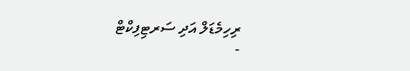ރިހިމެޑަލް އަދި ސަރޓިފިކްޓް
-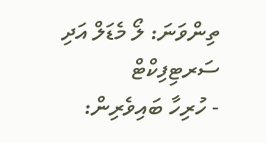ތިންވަނަ: ލޯ މެޑަލް އަދި ސަރޓިފިކްޓް
- ހުރިހާ ބައިވެރިން: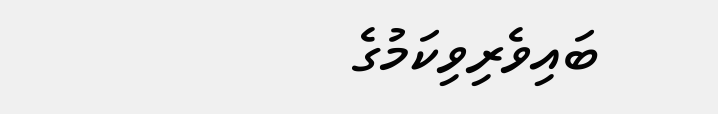ބައިވެރިވިކަމުގެ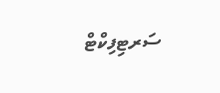ސަރޓިފިކްޓް